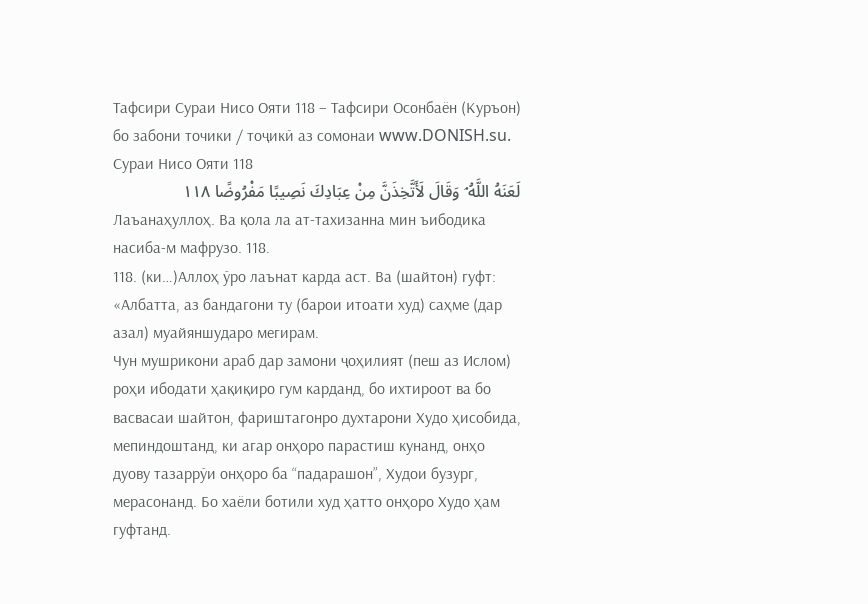Тафсири Сураи Нисо Ояти 118 – Тафсири Осонбаён (Куръон) бо забони точики / тоҷикӣ аз сомонаи www.DONISH.su.
Сураи Нисо Ояти 118
لَعَنَهُ اللَّهُ ۘ وَقَالَ لَأَتَّخِذَنَّ مِنْ عِبَادِكَ نَصِيبًا مَفْرُوضًا ١١٨
Лаъанаҳуллоҳ. Ва қола ла ат-тахизанна мин ъибодика насиба-м мафрузо. 118.
118. (ки…)Аллоҳ ӯро лаънат карда аст. Ва (шайтон) гуфт: «Албатта, аз бандагони ту (барои итоати худ) саҳме (дар азал) муайяншударо мегирам.
Чун мушрикони араб дар замони ҷоҳилият (пеш аз Ислом) роҳи ибодати ҳақиқиро гум карданд, бо ихтироот ва бо васвасаи шайтон, фариштагонро духтарони Худо ҳисобида, мепиндоштанд, ки агар онҳоро парастиш кунанд, онҳо дуову тазаррӯи онҳоро ба “падарашон”, Худои бузург, мерасонанд. Бо хаёли ботили худ ҳатто онҳоро Худо ҳам гуфтанд.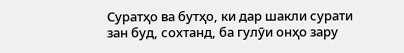Суратҳо ва бутҳо, ки дар шакли сурати зан буд, сохтанд, ба гулӯи онҳо зару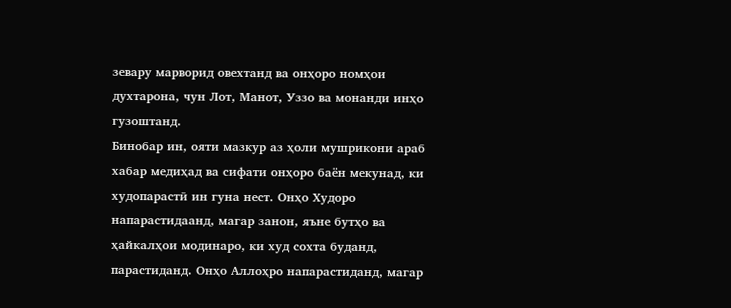зевару марворид овехтанд ва онҳоро номҳои духтарона, чун Лот, Манот, Уззо ва монанди инҳо гузоштанд.
Бинобар ин, ояти мазкур аз ҳоли мушрикони араб хабар медиҳад ва сифати онҳоро баён мекунад, ки худопарастӣ ин гуна нест. Онҳо Худоро напарастидаанд, магар занон, яъне бутҳо ва ҳайкалҳои модинаро, ки худ сохта буданд, парастиданд. Онҳо Аллоҳро напарастиданд, магар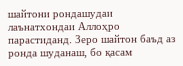шайтони рондашудаи лаънатхондаи Аллоҳро парастиданд. Зеро шайтон баъд аз ронда шуданаш, бо қасам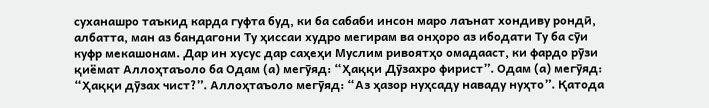суханашро таъкид карда гуфта буд, ки ба сабаби инсон маро лаънат хондиву рондӣ, албатта, ман аз бандагони Ту ҳиссаи худро мегирам ва онҳоро аз ибодати Ту ба сӯи куфр мекашонам. Дар ин хусус дар саҳеҳи Муслим ривоятҳо омадааст, ки фардо рӯзи қиёмат Аллоҳтаъоло ба Одам (а) мегӯяд: “Ҳаққи Дӯзахро фирист”. Одам (а) мегӯяд: “Ҳаққи дӯзах чист?”. Аллоҳтаъоло мегӯяд: “Аз ҳазор нуҳсаду наваду нуҳто”. Қатода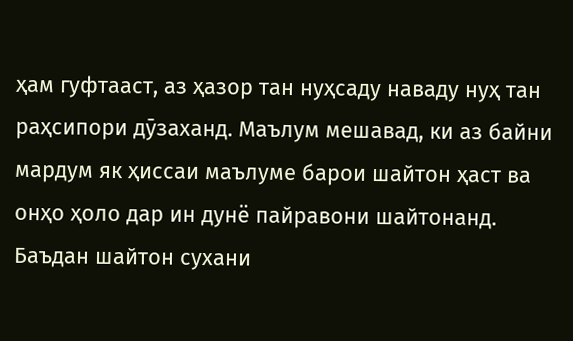ҳам гуфтааст, аз ҳазор тан нуҳсаду наваду нуҳ тан раҳсипори дӯзаханд. Маълум мешавад, ки аз байни мардум як ҳиссаи маълуме барои шайтон ҳаст ва онҳо ҳоло дар ин дунё пайравони шайтонанд. Баъдан шайтон сухани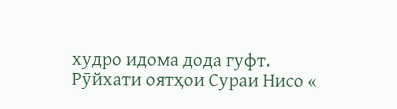худро идома дода гуфт.
Рӯйхати оятҳои Сураи Нисо «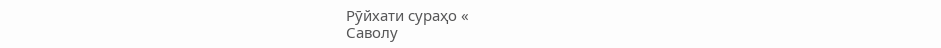Рӯйхати сураҳо «
Саволу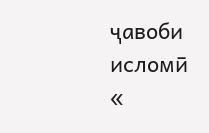ҷавоби исломӣ «